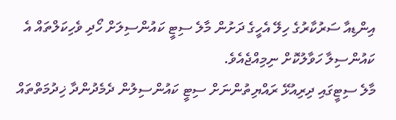އިންޑިއާ ސަރުކާރުގެ ހިލޭ އެހީގެ ދަށުން މާލެ ސިޓީ ކައުންސިލަށް ހޯދި ވެހިކަލްތައް އެ ކައުންސިލާ ހަވާލުކޮށް ނިމިއްޖެއެވެ.
މާލެ ސިޓީގައި ދިރިއުޅޭ ރައްޔިތުންނަށް ސިޓީ ކައުންސިލުން ދެމެދުންދާ ޚިދުމަތްތައް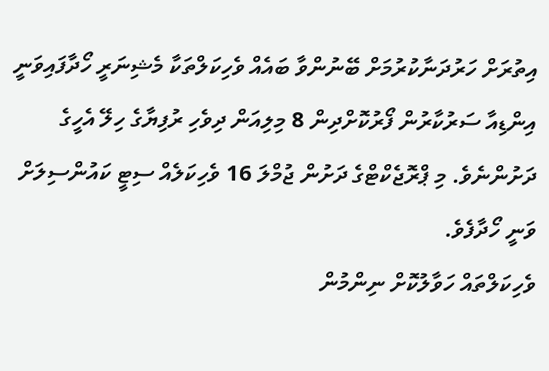އިތުރަށް ހަރުދަނާކުރުމަށް ބޭނުންވާ ބައެއް ވެހިކަލްތަކާ މެޝިނަރީ ހޯދާފައިވަނީ އިންޑިއާ ސަރުކާރުން ފޯރުކޮށްދިން 8 މިލިއަން ދިވެހި ރުފިޔާގެ ހިލޭ އެހީގެ ދަށުންނެވެ. މި ޕްރޮޖެކްޓްގެ ދަށުން ޖުމްލަ 16 ވެހިކަލެއް ސިޓީ ކައުންސިލަށް ވަނީ ހޯދާފެވެ.
ވެހިކަލްތައް ހަވާލުކޮށް ނިންމުން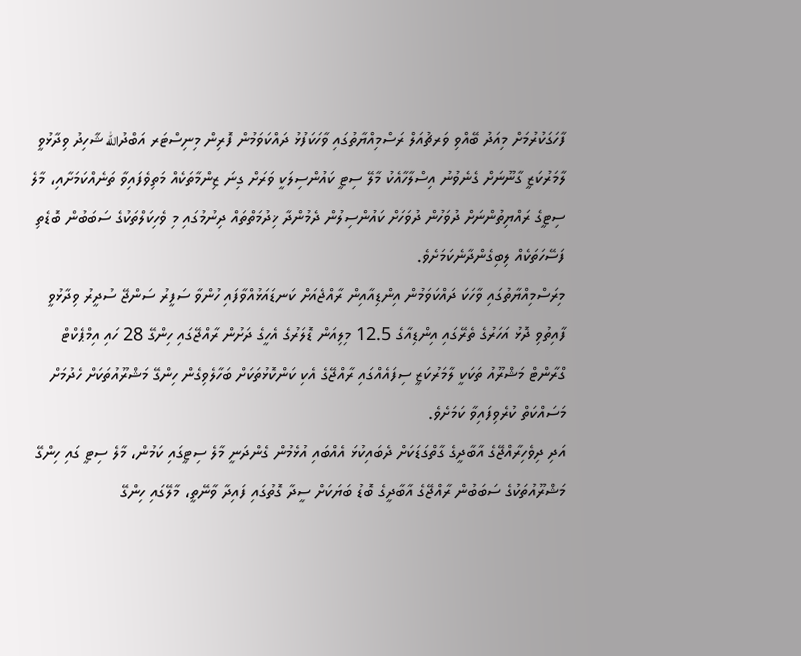ފާހަގަކުރުމަށް މިއަދު ބޭއްވި ވަރޗުއަލް ރަސްމިއްޔާތުގައި ވާހަކަފުޅު ދައްކަވަމުން ފޮރިން މިނިސްޓަރ އަބްދުالله ޝާހިދު ވިދާޅުވީ ލާމަރުކަޒީ ގާނޫނަށް ގެނެވުނު އިސްލާހާއެކު މާލޭ ސިޓީ ކައުންސިލަކީ ވަރަށް ގިނަ ޒިންމާތަކެއް މަތިވެފައިވާ ތަނެއްކަމަށާއި، މާލެ ސިޓީގެ ރައްޔިތުންނަށް ދުވަހުން ދުވަހަށް ކައުންސިލުން ދެމުންދާ ޚިދުމަތްތައް ދިނުމުގައި މި ވެހިކަލްތަކުގެ ސަބަބުން ބޮޑެތި ފަސޭހަތަކެއް ލިބިގެންދާނެކަމަށެވެ.
މިރަސްމިއްޔާތުގައި ވާހަކަ ދައްކަވަމުން އިންޑިއާއިން ރާއްޖެއަށް ކަނޑައަޅުއްވާފައި ހުންވާ ސަފީރު ސަންޖޭ ސުދީރު ވިދާޅުވީ ފާއިތުވި ދޮޅު އަހަރުގެ ތެރޭގައި އިންޑިއާގެ 12.5 މިލިއަން ޑޮލަރުގެ އެހީގެ ދަށުން ރާއްޖޭގައި ހިންގޭ 28 ހައި އިމްޕެކްޓް ގްރާންޓް މަޝްރޫއު ތަކަކީ ލާމަރުކަޒީ ސިފައެއްގައި ރާއްޖޭގެ އެކި ކަންކޮޅުތަކަށް ބަހާލެވިގެން ހިންގޭ މަޝްރޫއުތަކަށް ހެދުމަށް މަސައްކަތް ކުރެވިފައިވާ ކަމަށެވެ.
އަދި ދިވެހިރާއްޖޭގެ އާބާދީގެ ގާތްގަޑަކަށް ދެބައިކުޅަ އެއްބައި އުޅެމުން ގެންދަނީ މާލެ ސިޓީގައި ކަމުން، މާލެ ސިޓީ ގައި ހިންގޭ މަޝްރޫއުތަކުގެ ސަބަބުން ރާއްޖޭގެ އާބާދީގެ ބޮޑު ބަޔަކަށް ސީދާ ގޮތުގައި ފައިދާ ވާނޭތީ، މާލޭގައި ހިންގޭ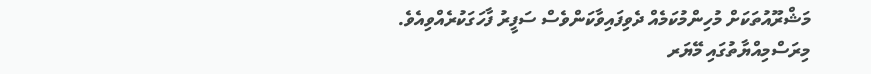މަޝްރޫއުތަކަށް މުހިންމުކަމެއް ދެވިފައިވާކަންވެސް ސަފީރު ފާހަގަކުރެއްވިއެވެ.
މިރަސްމިއްޔާތުގައި މޭޔަރ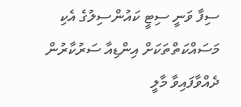ސިފާ ވަނީ ސިޓީ ކައުންސިލުގެ އެކި މަސައްކަތްތަކަށް އިންޑިއާ ސަރުކާރުން ދެއްވާފައިވާ މާލީ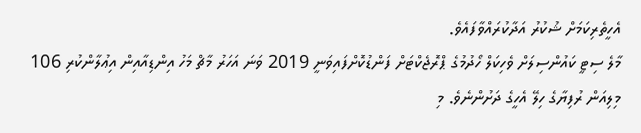އެހީތެރިކަމަށް ޝުކުރު އަދާކުރައްވާފައެވެ.
މާލެ ސިޓީ ކައުންސިލަށް ވެހިކަލް ހޯދުމުގެ ޕްރޮޖެކްޓަށް ފަންޑުކޮށްފައިވަނީ 2019 ވަނަ އަހަރު މާޗް މަހު އިންޑިއާއިން އިޢުލާންކުރި 106 މިލިއަން ރުފިޔާގެ ހިލޭ އެހީގެ ދަށުންނެވެ. މި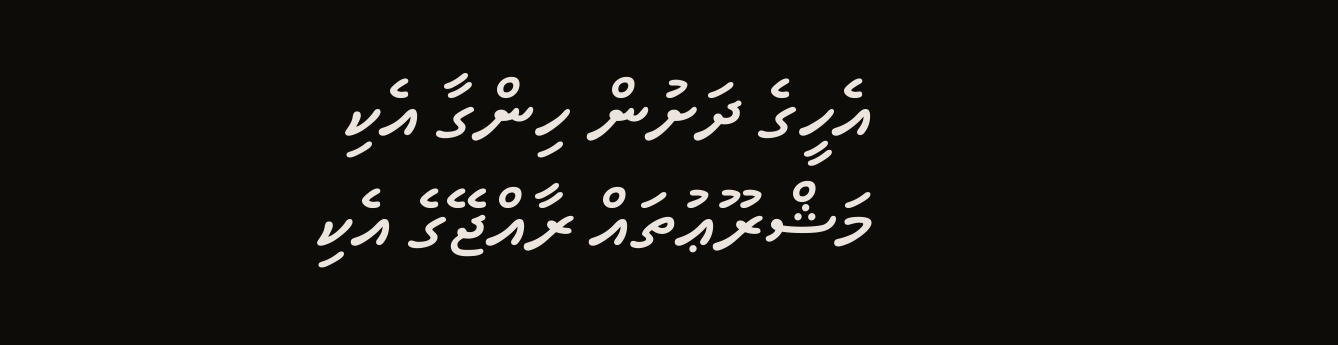އެހީގެ ދަށުން ހިންގާ އެކި މަޝްރޫޢުތައް ރާއްޖޭގެ އެކި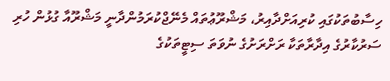ހިސާބުތަކުގައި ކުރިއަށްދާއިރު، މަޝްރޫޢުތައް މެނޭޖްކުރަމުންދާނީ މަޝްރޫއާ ގުޅުން ހުރި ސަރުކާރުގެ އިދާރާތަކާ ރަށްރަށުގެ ނުވަތަ ސިޓީތަކުގެ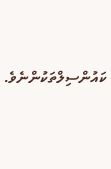ކައުންސިލްތަކުންނެވެ.